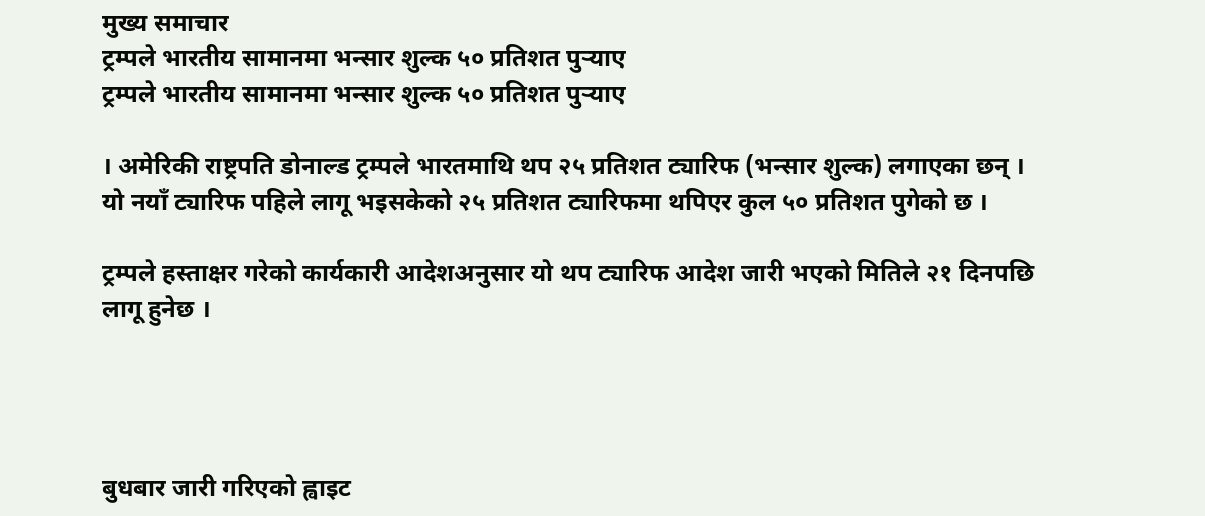मुख्य समाचार
ट्रम्पले भारतीय सामानमा भन्सार शुल्क ५० प्रतिशत पुर्‍याए
ट्रम्पले भारतीय सामानमा भन्सार शुल्क ५० प्रतिशत पुर्‍याए

। अमेरिकी राष्ट्रपति डोनाल्ड ट्रम्पले भारतमाथि थप २५ प्रतिशत ट्यारिफ (भन्सार शुल्क) लगाएका छन् । यो नयाँ ट्यारिफ पहिले लागू भइसकेको २५ प्रतिशत ट्यारिफमा थपिएर कुल ५० प्रतिशत पुगेको छ ।

ट्रम्पले हस्ताक्षर गरेको कार्यकारी आदेशअनुसार यो थप ट्यारिफ आदेश जारी भएको मितिले २१ दिनपछि लागू हुनेछ ।




बुधबार जारी गरिएको ह्वाइट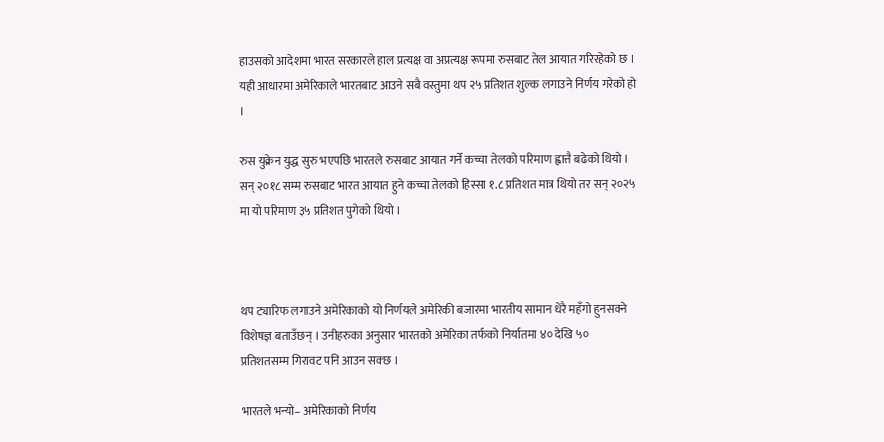हाउसको आदेशमा भारत सरकारले हाल प्रत्यक्ष वा अप्रत्यक्ष रूपमा रुसबाट तेल आयात गरिरहेको छ । यही आधारमा अमेरिकाले भारतबाट आउने सबै वस्तुमा थप २५ प्रतिशत शुल्क लगाउने निर्णय गरेको हो ।

रुस युक्रेन युद्ध सुरु भएपछि भारतले रुसबाट आयात गर्ने कच्चा तेलको परिमाण ह्वात्तै बढेको थियो । सन् २०१८ सम्म रुसबाट भारत आयात हुने कच्चा तेलको हिस्सा १.८ प्रतिशत मात्र थियो तर सन् २०२५ मा यो परिमाण ३५ प्रतिशत पुगेको थियो ।



थप ट्यारिफ लगाउने अमेरिकाको यो निर्णयले अमेरिकी बजारमा भारतीय सामान धेरै महँगो हुनसक्ने विशेषज्ञ बताउँछन् । उनीहरुका अनुसार भारतको अमेरिका तर्फको निर्यातमा ४० देखि ५० प्रतिशतसम्म गिरावट पनि आउन सक्छ ।

भारतले भन्यो– अमेरिकाको निर्णय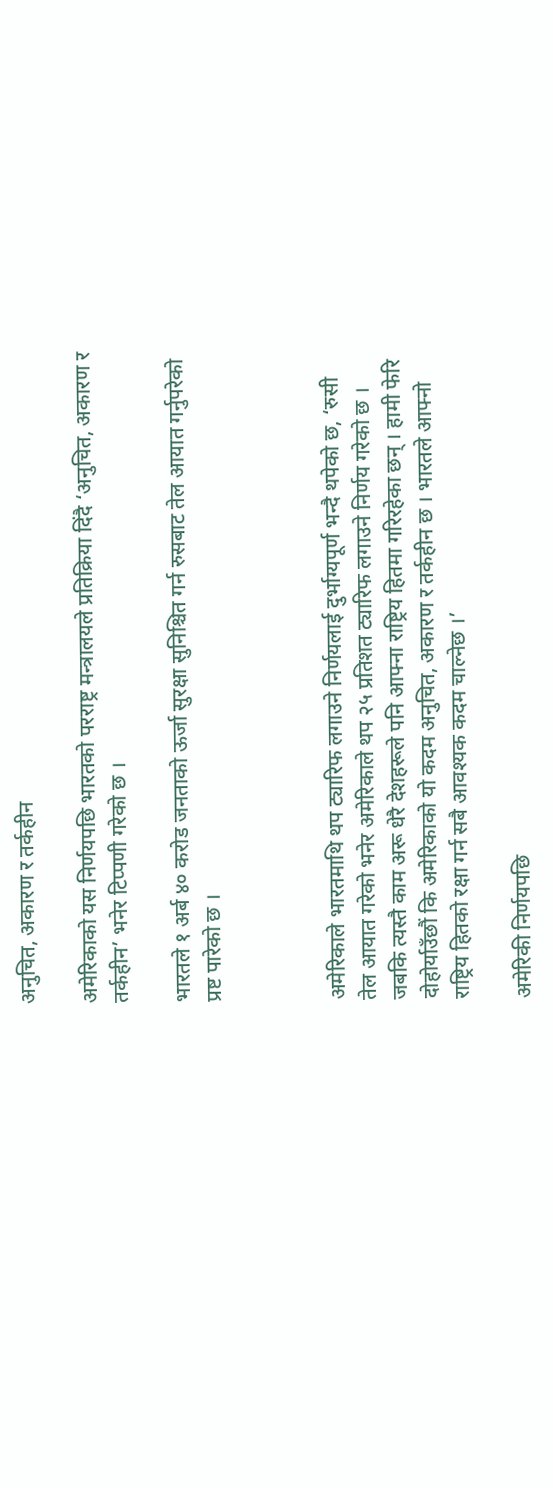अनुचित, अकारण र तर्कहीन

अमेरिकाको यस निर्णयपछि भारतको परराष्ट्र मन्त्रालयले प्रतिक्रिया दिंदै ‘अनुचित, अकारण र तर्कहीन’ भनेर टिप्पणी गरेको छ ।

भारतले १ अर्ब ४० करोड जनताको ऊर्जा सुरक्षा सुनिश्चित गर्न रुसबाट तेल आयात गर्नुपरेको प्रष्ट पारेको छ ।



अमेरिकाले भारतमाथि थप ट्यारिफ लगाउने निर्णयलाई दुर्भाग्यपूर्ण भन्दै थपेको छ, ‘रुसी तेल आयात गरेको भनेर अमेरिकाले थप २५ प्रतिशत ट्यारिफ लगाउने निर्णय गरेको छ । जबकि त्यस्तै काम अरू धेरै देशहरूले पनि आफ्ना राष्ट्रिय हितमा गरिरहेका छन् । हामी फेरि दोहोर्याउँछौं कि अमेरिकाको यो कदम अनुचित, अकारण र तर्कहीन छ । भारतले आफ्नो राष्ट्रिय हितको रक्षा गर्न सबै आवश्यक कदम चाल्नेछ ।’

अमेरिकी निर्णयपछि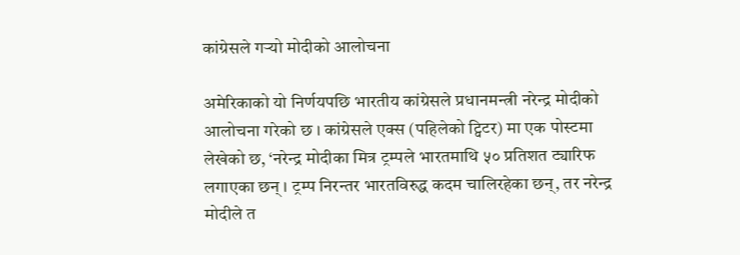कांग्रेसले गर्‍यो मोदीको आलोचना

अमेरिकाको यो निर्णयपछि भारतीय कांग्रेसले प्रधानमन्त्री नरेन्द्र मोदीको आलोचना गरेको छ । कांग्रेसले एक्स (पहिलेको ट्विटर) मा एक पोस्टमा लेखेको छ, ‘नरेन्द्र मोदीका मित्र ट्रम्पले भारतमाथि ५० प्रतिशत ट्यारिफ लगाएका छन् । ट्रम्प निरन्तर भारतविरुद्ध कदम चालिरहेका छन्, तर नरेन्द्र मोदीले त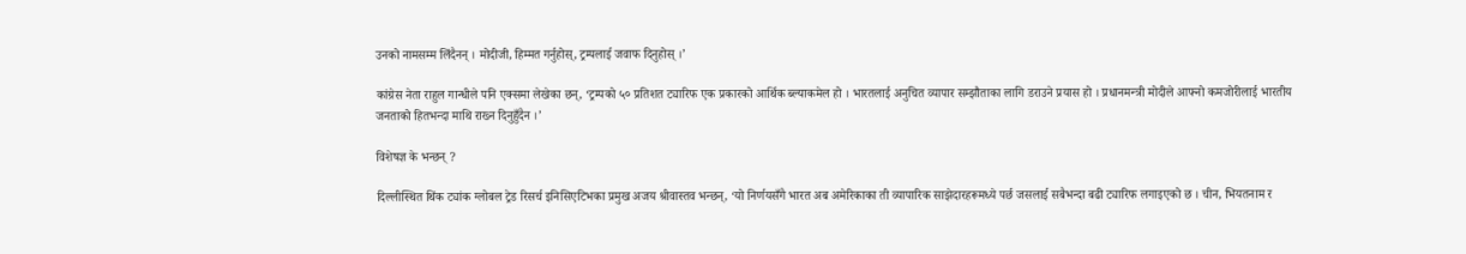उनको नामसम्म लिंदैनन् । मोदीजी, हिम्मत गर्नुहोस्, ट्रम्पलाई जवाफ दिनुहोस् ।’

कांग्रेस नेता राहुल गान्धीले पनि एक्समा लेखेका छन्, ‘ट्रम्पको ५० प्रतिशत ट्यारिफ एक प्रकारको आर्थिक ब्ल्याकमेल हो । भारतलाई अनुचित व्यापार सम्झौताका लागि डराउने प्रयास हो । प्रधानमन्त्री मोदीले आफ्नो कमजोरीलाई भारतीय जनताको हितभन्दा माथि राख्न दिनुहुँदैन ।’

विशेषज्ञ के भन्छन् ?

दिल्लीस्थित थिंक ट्यांक ग्लोबल ट्रेड रिसर्च इनिसिएटिभका प्रमुख अजय श्रीवास्तव भन्छन्, ‘यो निर्णयसँगै भारत अब अमेरिकाका ती व्यापारिक साझेदारहरूमध्ये पर्छ जसलाई सबैभन्दा बढी ट्यारिफ लगाइएको छ । चीन, भियतनाम र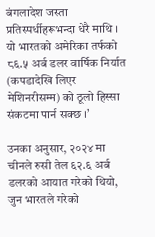बंगलादेश जस्ता प्रतिस्पर्धीहरूभन्दा धेरै माथि । यो भारतको अमेरिका तर्फको ८६.५ अर्ब डलर वार्षिक निर्यात (कपडादेखि लिएर मेशिनरीसम्म) को ठूलो हिस्सा संकटमा पार्न सक्छ ।’

उनका अनुसार, २०२४ मा चीनले रुसी तेल ६२.६ अर्ब डलरको आयात गरेको थियो, जुन भारतले गरेको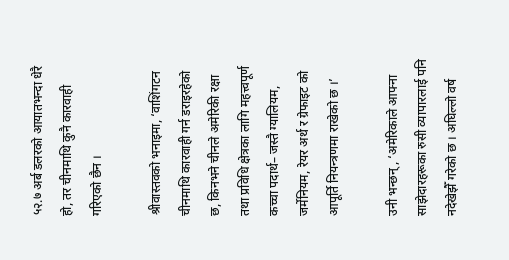५२.७ अर्ब डलरको आयातभन्दा धेरै हो, तर चीनमाथि कुनै कारवाही गरिएको छैन ।

श्रीवास्तवको भनाइमा, ‘वाशिंगटन चीनमाथि कारवाही गर्न डराइरहेको छ, किनभने चीनले अमेरिकी रक्षा तथा प्रविधि क्षेत्रका लागि महत्त्वपूर्ण कच्चा पदार्थ– जस्तै ग्यालियम, जर्मेनियम, रेयर अर्थ र ग्रेफाइट को आपूर्ति नियन्त्रणमा राखेको छ ।’

उनी भन्छन्, ‘अमेरिकाले आफ्ना साझेदारहरूका रुसी व्यापारलाई पनि नदेखेझैँ गरेको छ । अघिल्लो वर्ष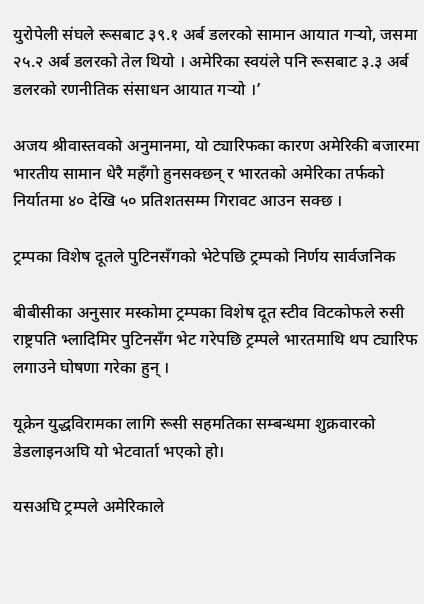युरोपेली संघले रूसबाट ३९.१ अर्ब डलरको सामान आयात गर्‍यो, जसमा २५.२ अर्ब डलरको तेल थियो । अमेरिका स्वयंले पनि रूसबाट ३.३ अर्ब डलरको रणनीतिक संसाधन आयात गर्‍यो ।’

अजय श्रीवास्तवको अनुमानमा, यो ट्यारिफका कारण अमेरिकी बजारमा भारतीय सामान धेरै महँगो हुनसक्छन् र भारतको अमेरिका तर्फको निर्यातमा ४० देखि ५० प्रतिशतसम्म गिरावट आउन सक्छ ।

ट्रम्पका विशेष दूतले पुटिनसँगको भेटेपछि ट्रम्पको निर्णय सार्वजनिक

बीबीसीका अनुसार मस्कोमा ट्रम्पका विशेष दूत स्टीव विटकोफले रुसी राष्ट्रपति भ्लादिमिर पुटिनसँग भेट गरेपछि ट्रम्पले भारतमाथि थप ट्यारिफ लगाउने घोषणा गरेका हुन् ।

यूक्रेन युद्धविरामका लागि रूसी सहमतिका सम्बन्धमा शुक्रवारको डेडलाइनअघि यो भेटवार्ता भएको हो।

यसअघि ट्रम्पले अमेरिकाले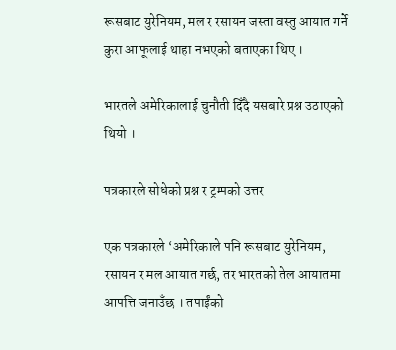रूसबाट युरेनियम, मल र रसायन जस्ता वस्तु आयात गर्ने कुरा आफूलाई थाहा नभएको बताएका थिए ।

भारतले अमेरिकालाई चुनौती दिँदै यसबारे प्रश्न उठाएको थियो ।

पत्रकारले सोधेको प्रश्न र ट्रम्पको उत्तर

एक पत्रकारले ‘अमेरिकाले पनि रूसबाट युरेनियम, रसायन र मल आयात गर्छ, तर भारतको तेल आयातमा आपत्ति जनाउँछ । तपाईंको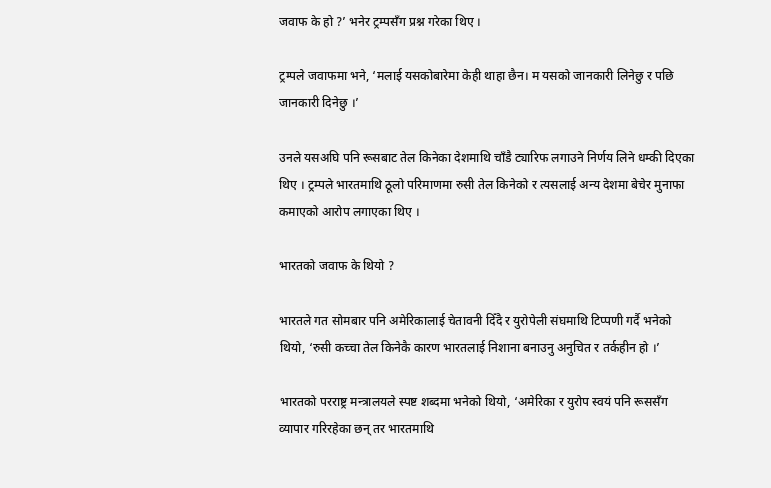जवाफ के हो ?’ भनेर ट्रम्पसँग प्रश्न गरेका थिए ।

ट्रम्पले जवाफमा भने, ‘मलाई यसकोबारेमा केही थाहा छैन। म यसको जानकारी लिनेछु र पछि जानकारी दिनेछु ।’

उनले यसअघि पनि रूसबाट तेल किनेका देशमाथि चाँडै ट्यारिफ लगाउने निर्णय लिने धम्की दिएका थिए । ट्रम्पले भारतमाथि ठूलो परिमाणमा रुसी तेल किनेको र त्यसलाई अन्य देशमा बेचेर मुनाफा कमाएको आरोप लगाएका थिए ।

भारतको जवाफ के थियो ?

भारतले गत सोमबार पनि अमेरिकालाई चेतावनी दिँदै र युरोपेली संघमाथि टिप्पणी गर्दै भनेको थियो, ‘रुसी कच्चा तेल किनेकै कारण भारतलाई निशाना बनाउनु अनुचित र तर्कहीन हो ।’

भारतको परराष्ट्र मन्त्रालयले स्पष्ट शब्दमा भनेको थियो, ‘अमेरिका र युरोप स्वयं पनि रूससँग व्यापार गरिरहेका छन् तर भारतमाथि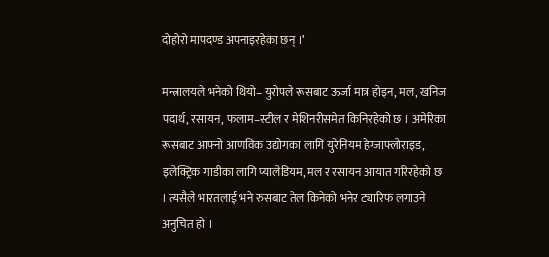दोहोरो मापदण्ड अपनाइरहेका छन् ।’

मन्त्रालयले भनेको थियो– युरोपले रूसबाट ऊर्जा मात्र होइन, मल, खनिज पदार्थ, रसायन, फलाम–स्टील र मेशिनरीसमेत किनिरहेको छ । अमेरिका रूसबाट आफ्नो आणविक उद्योगका लागि युरेनियम हेग्जाफ्लोराइड, इलेक्ट्रिक गाडीका लागि प्यालेडियम, मल र रसायन आयात गरिरहेको छ । त्यसैले भारतलाई भने रुसबाट तेल किनेको भनेर ट्यारिफ लगाउने अनुचित हो ।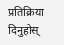प्रतिक्रिया दिनुहोस्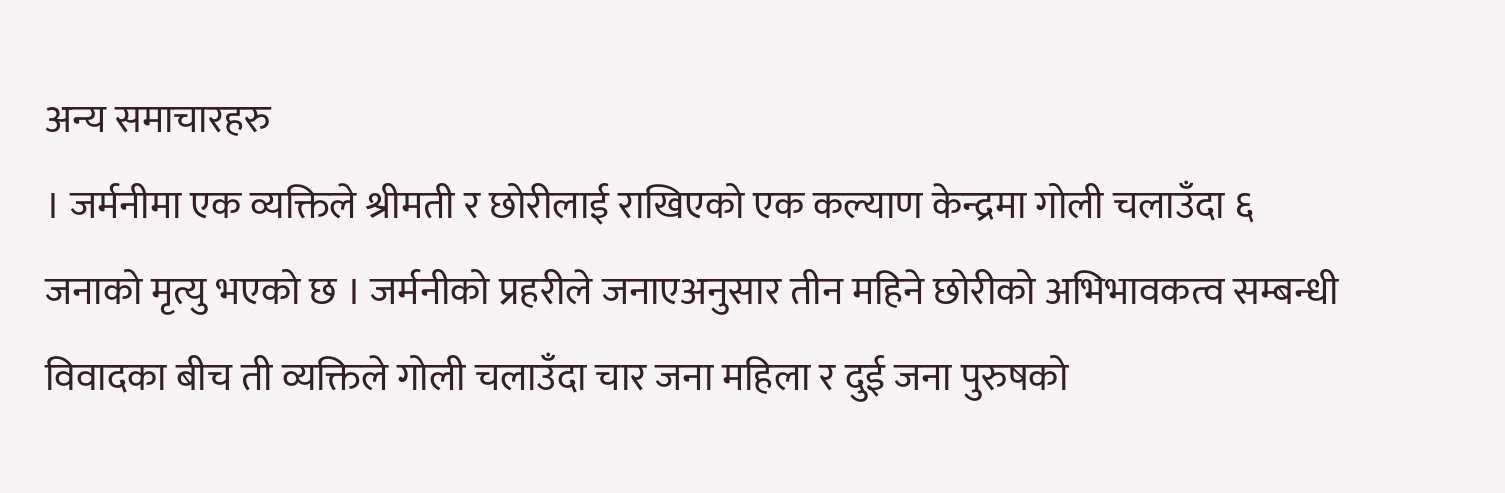अन्य समाचारहरु
। जर्मनीमा एक व्यक्तिले श्रीमती र छोरीलाई राखिएको एक कल्याण केन्द्रमा गोली चलाउँदा ६ जनाको मृत्यु भएको छ । जर्मनीको प्रहरीले जनाएअनुसार तीन महिने छोरीको अभिभावकत्व सम्बन्धी विवादका बीच ती व्यक्तिले गोली चलाउँदा चार जना महिला र दुई जना पुरुषको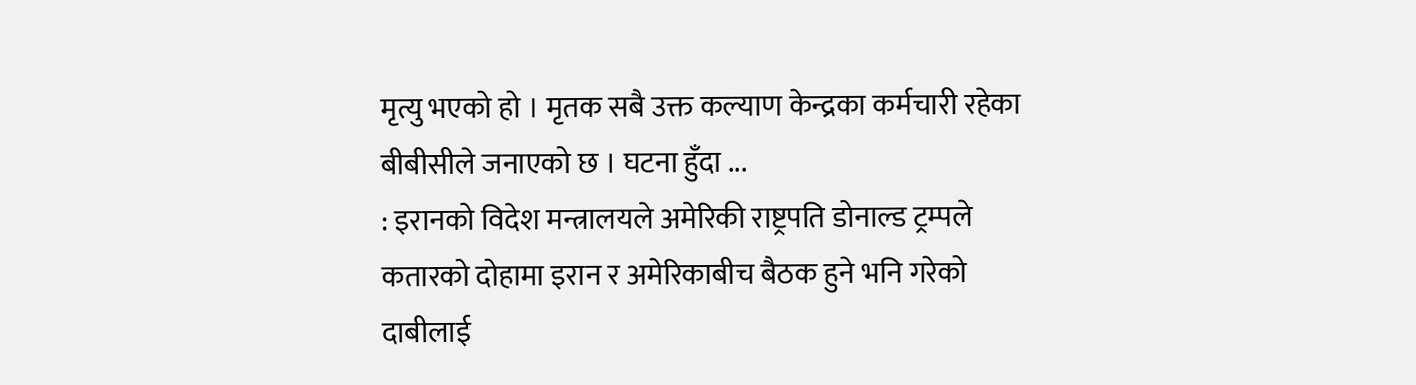मृत्यु भएको हो । मृतक सबै उक्त कल्याण केन्द्रका कर्मचारी रहेका बीबीसीले जनाएको छ । घटना हुँदा ...
: इरानको विदेश मन्त्रालयले अमेरिकी राष्ट्रपति डोनाल्ड ट्रम्पले कतारको दोहामा इरान र अमेरिकाबीच बैठक हुने भनि गरेको दाबीलाई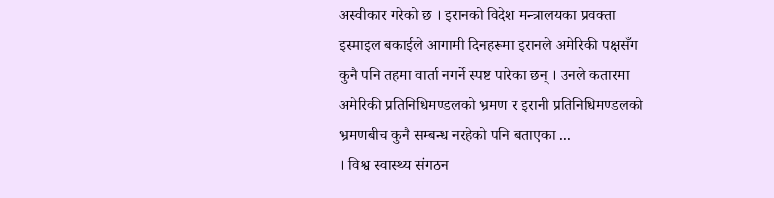अस्वीकार गरेको छ । इरानको विदेश मन्त्रालयका प्रवक्ता इस्माइल बकाईले आगामी दिनहरूमा इरानले अमेरिकी पक्षसँग कुनै पनि तहमा वार्ता नगर्ने स्पष्ट पारेका छन् । उनले कतारमा अमेरिकी प्रतिनिधिमण्डलको भ्रमण र इरानी प्रतिनिधिमण्डलको भ्रमणबीच कुनै सम्बन्ध नरहेको पनि बताएका ...
। विश्व स्वास्थ्य संगठन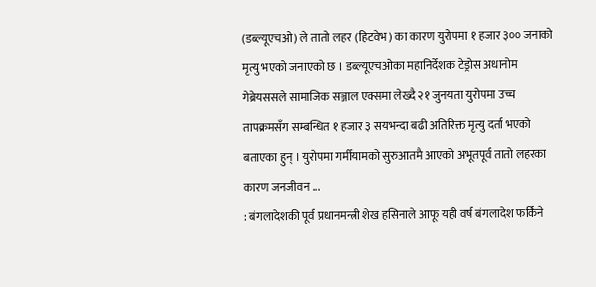(डब्ल्यूएचओ) ले तातो लहर (हिटवेभ) का कारण युरोपमा १ हजार ३०० जनाको मृत्यु भएको जनाएको छ । डब्ल्यूएचओका महानिर्देशक टेड्रोस अधानोम गेब्रेयससले सामाजिक सञ्जाल एक्समा लेख्दै २१ जुनयता युरोपमा उच्च तापक्रमसँग सम्बन्धित १ हजार ३ सयभन्दा बढी अतिरिक्त मृत्यु दर्ता भएको बताएका हुन् । युरोपमा गर्मीयामको सुरुआतमै आएको अभूतपूर्व तातो लहरका कारण जनजीवन ...
: बंगलादेशकी पूर्व प्रधानमन्त्री शेख हसिनाले आफू यही वर्ष बंगलादेश फर्किने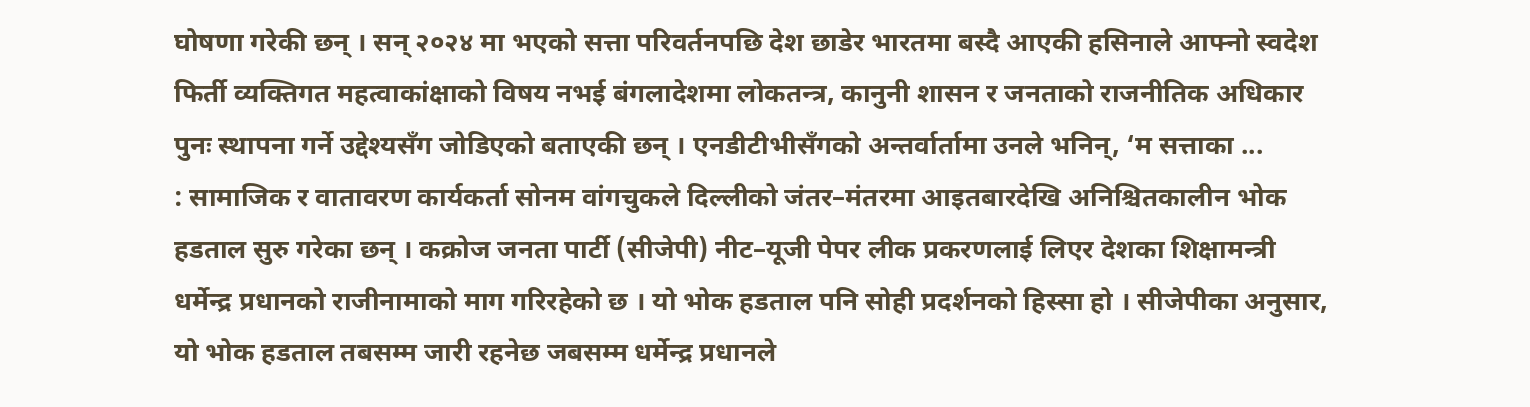घोषणा गरेकी छन् । सन् २०२४ मा भएको सत्ता परिवर्तनपछि देश छाडेर भारतमा बस्दै आएकी हसिनाले आफ्नो स्वदेश फिर्ती व्यक्तिगत महत्वाकांक्षाको विषय नभई बंगलादेशमा लोकतन्त्र, कानुनी शासन र जनताको राजनीतिक अधिकार पुनः स्थापना गर्ने उद्देश्यसँग जोडिएको बताएकी छन् । एनडीटीभीसँगको अन्तर्वार्तामा उनले भनिन्, ‘म सत्ताका ...
: सामाजिक र वातावरण कार्यकर्ता सोनम वांगचुकले दिल्लीको जंतर–मंतरमा आइतबारदेखि अनिश्चितकालीन भोक हडताल सुरु गरेका छन् । कक्रोज जनता पार्टी (सीजेपी) नीट–यूजी पेपर लीक प्रकरणलाई लिएर देशका शिक्षामन्त्री धर्मेन्द्र प्रधानको राजीनामाको माग गरिरहेको छ । यो भोक हडताल पनि सोही प्रदर्शनको हिस्सा हो । सीजेपीका अनुसार, यो भोक हडताल तबसम्म जारी रहनेछ जबसम्म धर्मेन्द्र प्रधानले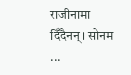राजीनामा दिँदैनन्। सोनम ...